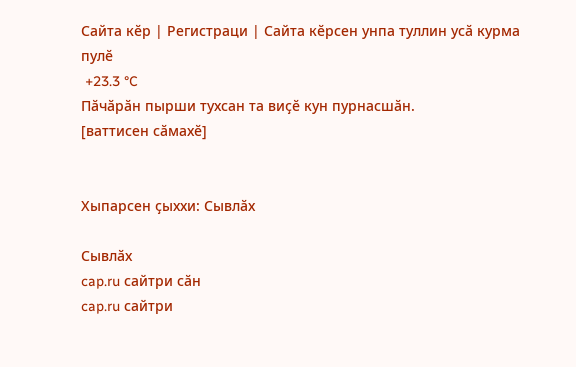Сайта кӗр | Регистраци | Сайта кӗрсен унпа туллин усӑ курма пулӗ
 +23.3 °C
Пӑчӑрӑн пырши тухсан та виҫӗ кун пурнасшӑн.
[ваттисен сӑмахӗ]


Хыпарсен ҫыххи: Сывлӑх

Сывлӑх
cap.ru сайтри сӑн
cap.ru сайтри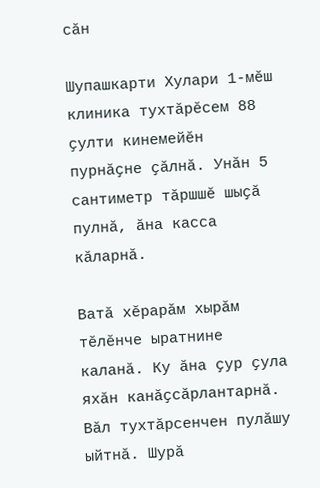сӑн

Шупашкарти Хулари 1-мӗш клиника тухтӑрӗсем 88 ҫулти кинемейӗн пурнӑҫне ҫӑлнӑ. Унӑн 5 сантиметр тӑршшӗ шыҫӑ пулнӑ, ӑна касса кӑларнӑ.

Ватӑ хӗрарӑм хырӑм тӗлӗнче ыратнине каланӑ. Ку ӑна ҫур ҫула яхӑн канӑҫсӑрлантарнӑ. Вӑл тухтӑрсенчен пулӑшу ыйтнӑ. Шурӑ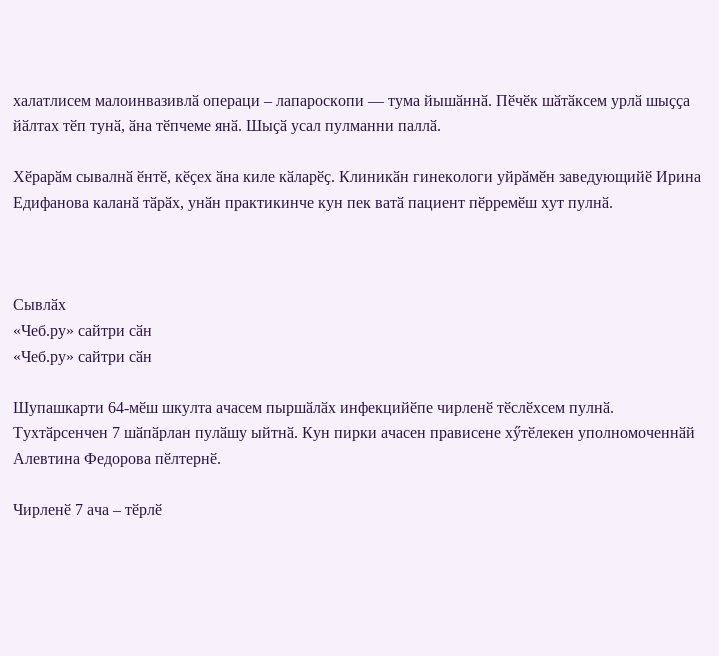халатлисем малоинвазивлӑ операци – лапароскопи — тума йышӑннӑ. Пӗчӗк шӑтӑксем урлӑ шыҫҫа йӑлтах тӗп тунӑ, ӑна тӗпчеме янӑ. Шыҫӑ усал пулманни паллӑ.

Хӗрарӑм сывалнӑ ӗнтӗ, кӗҫех ӑна киле кӑларӗҫ. Клиникӑн гинекологи уйрӑмӗн заведующийӗ Ирина Едифанова каланӑ тӑрӑх, унӑн практикинче кун пек ватӑ пациент пӗрремӗш хут пулнӑ.



Сывлӑх
«Чеб.ру» сайтри сӑн
«Чеб.ру» сайтри сӑн

Шупашкарти 64-мӗш шкулта ачасем пыршӑлӑх инфекцийӗпе чирленӗ тӗслӗхсем пулнӑ. Тухтӑрсенчен 7 шӑпӑрлан пулӑшу ыйтнӑ. Кун пирки ачасен прависене хӳтӗлекен уполномоченнӑй Алевтина Федорова пӗлтернӗ.

Чирленӗ 7 ача – тӗрлӗ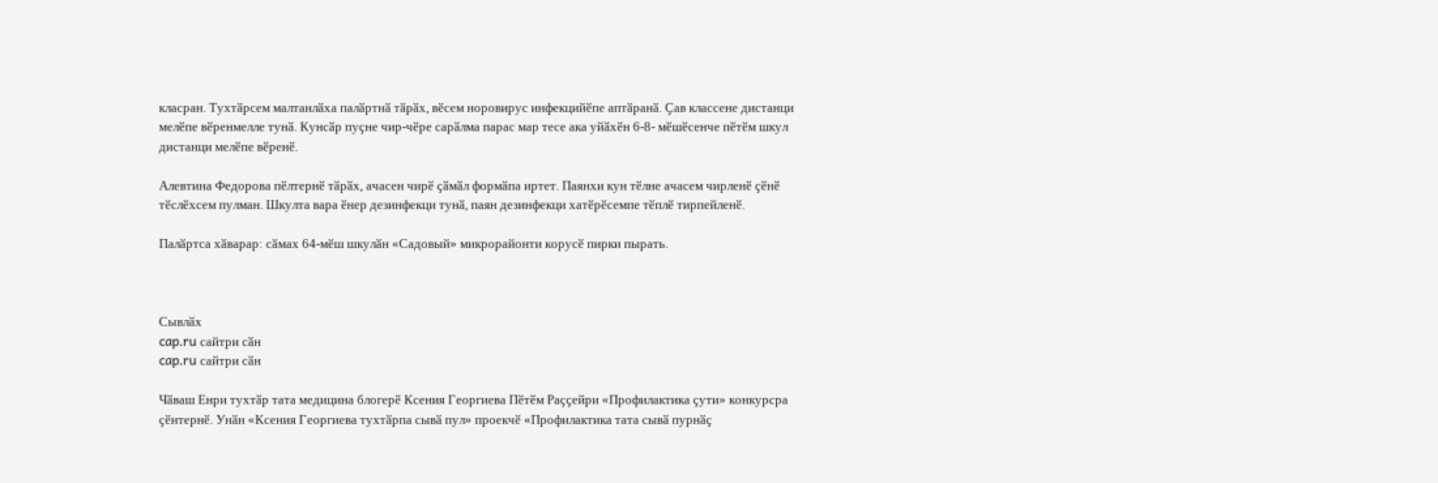класран. Тухтӑрсем малтанлӑха палӑртнӑ тӑрӑх, вӗсем норовирус инфекцийӗпе аптӑранӑ. Ҫав классене дистанци мелӗпе вӗренмелле тунӑ. Кунсӑр пуҫне чир-чӗре сарӑлма парас мар тесе ака уйӑхӗн 6-8- мӗшӗсенче пӗтӗм шкул дистанци мелӗпе вӗренӗ.

Алевтина Федорова пӗлтернӗ тӑрӑх, ачасен чирӗ ҫӑмӑл формӑпа иртет. Паянхи кун тӗлне ачасем чирленӗ ҫӗнӗ тӗслӗхсем пулман. Шкулта вара ӗнер дезинфекци тунӑ, паян дезинфекци хатӗрӗсемпе тӗплӗ тирпейленӗ.

Палӑртса хӑварар: сӑмах 64-мӗш шкулӑн «Садовый» микрорайонти корусӗ пирки пырать.



Сывлӑх
cap.ru сайтри сӑн
cap.ru сайтри сӑн

Чӑваш Енри тухтӑр тата медицина блогерӗ Ксения Георгиева Пӗтӗм Раҫҫейри «Профилактика ҫути» конкурсра ҫӗнтернӗ. Унӑн «Ксения Георгиева тухтӑрпа сывӑ пул» проекчӗ «Профилактика тата сывӑ пурнӑҫ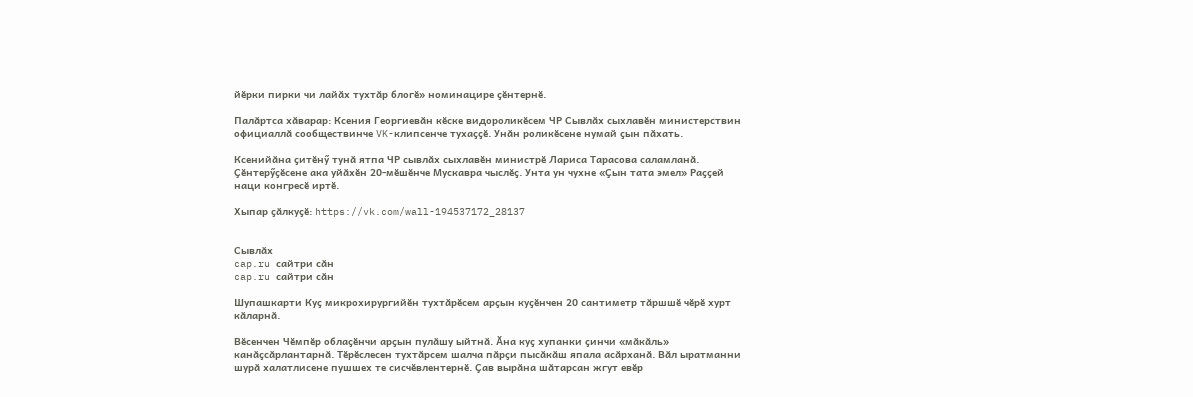йӗрки пирки чи лайӑх тухтӑр блогӗ» номинацире ҫӗнтернӗ.

Палӑртса хӑварар: Ксения Георгиевӑн кӗске видороликӗсем ЧР Сывлӑх сыхлавӗн министерствин официаллӑ сообществинче VK-клипсенче тухаҫҫӗ. Унӑн роликӗсене нумай ҫын пӑхать.

Ксенийӑна ҫитӗнӳ тунӑ ятпа ЧР сывлӑх сыхлавӗн министрӗ Лариса Тарасова саламланӑ. Ҫӗнтерӳҫӗсене ака уйӑхӗн 20-мӗшӗнче Мускавра чыслӗҫ. Унта ун чухне «Ҫын тата эмел» Раҫҫей наци конгресӗ иртӗ.

Хыпар ҫӑлкуҫӗ: https://vk.com/wall-194537172_28137


Сывлӑх
cap.ru сайтри сӑн
cap.ru сайтри сӑн

Шупашкарти Куҫ микрохирургийӗн тухтӑрӗсем арҫын куҫӗнчен 20 сантиметр тӑршшӗ чӗрӗ хурт кӑларнӑ.

Вӗсенчен Чӗмпӗр облаҫӗнчи арҫын пулӑшу ыйтнӑ. Ӑна куҫ хупанки ҫинчи «мӑкӑль» канӑҫсӑрлантарнӑ. Тӗрӗслесен тухтӑрсем шалча пӑрҫи пысӑкӑш япала асӑрханӑ. Вӑл ыратманни шурӑ халатлисене пушшех те сисчӗвлентернӗ. Ҫав вырӑна шӑтарсан жгут евӗр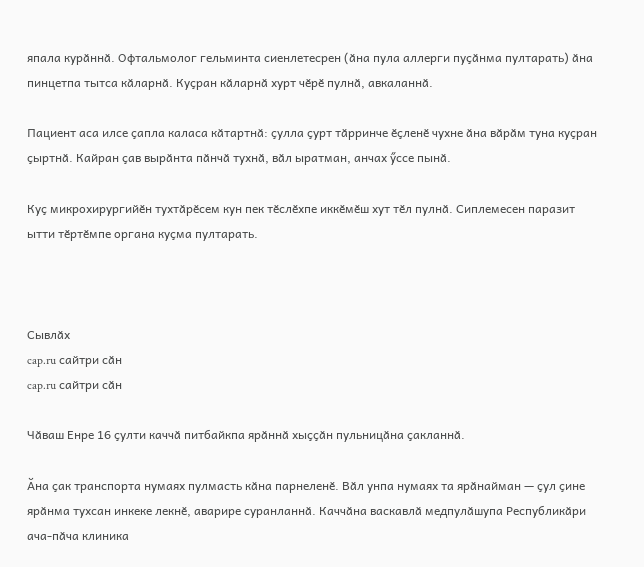япала курӑннӑ. Офтальмолог гельминта сиенлетесрен (ӑна пула аллерги пуҫӑнма пултарать) ӑна пинцетпа тытса кӑларнӑ. Куҫран кӑларнӑ хурт чӗрӗ пулнӑ, авкаланнӑ.

Пациент аса илсе ҫапла каласа кӑтартнӑ: ҫулла ҫурт тӑрринче ӗҫленӗ чухне ӑна вӑрӑм туна куҫран ҫыртнӑ. Кайран ҫав вырӑнта пӑнчӑ тухнӑ, вӑл ыратман, анчах ӳссе пынӑ.

Куҫ микрохирургийӗн тухтӑрӗсем кун пек тӗслӗхпе иккӗмӗш хут тӗл пулнӑ. Сиплемесен паразит ытти тӗртӗмпе органа куҫма пултарать.



Сывлӑх
cap.ru сайтри сӑн
cap.ru сайтри сӑн

Чӑваш Енре 16 ҫулти каччӑ питбайкпа ярӑннӑ хыҫҫӑн пульницӑна ҫакланнӑ.

Ӑна ҫак транспорта нумаях пулмасть кӑна парнеленӗ. Вӑл унпа нумаях та ярӑнайман — ҫул ҫине ярӑнма тухсан инкеке лекнӗ, аварире суранланнӑ. Каччӑна васкавлӑ медпулӑшупа Республикӑри ача-пӑча клиника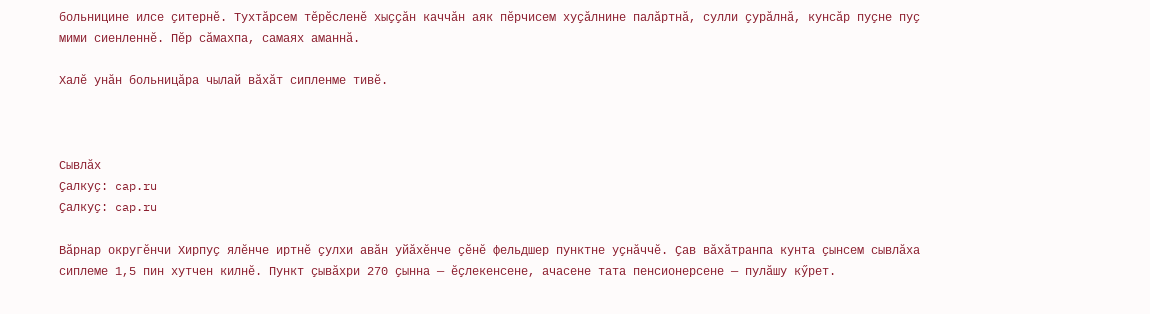больницине илсе ҫитернӗ. Тухтӑрсем тӗрӗсленӗ хыҫҫӑн каччӑн аяк пӗрчисем хуҫӑлнине палӑртнӑ, сулли ҫурӑлнӑ, кунсӑр пуҫне пуҫ мими сиенленнӗ. Пӗр сӑмахпа, самаях аманнӑ.

Халӗ унӑн больницӑра чылай вӑхӑт сипленме тивӗ.



Сывлӑх
Ҫалкуҫ: cap.ru
Ҫалкуҫ: cap.ru

Вӑрнар округӗнчи Хирпуҫ ялӗнче иртнӗ ҫулхи авӑн уйӑхӗнче ҫӗнӗ фельдшер пунктне уҫнӑччӗ. Ҫав вӑхӑтранпа кунта ҫынсем сывлӑха сиплеме 1,5 пин хутчен килнӗ. Пункт ҫывӑхри 270 ҫынна — ӗҫлекенсене, ачасене тата пенсионерсене — пулӑшу кӳрет.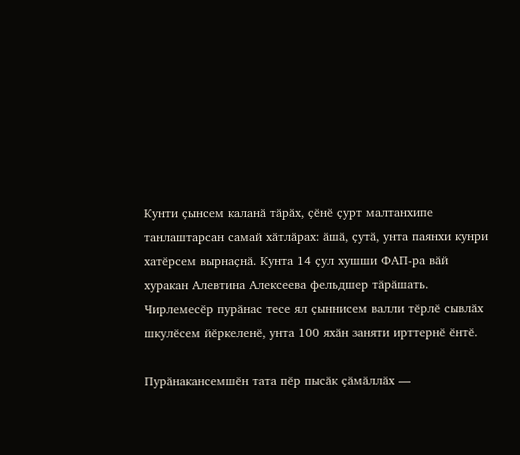Кунти ҫынсем каланӑ тӑрӑх, ҫӗнӗ ҫурт малтанхипе танлаштарсан самай хӑтлӑрах: ӑшӑ, ҫутӑ, унта паянхи кунри хатӗрсем вырнаҫнӑ. Кунта 14 ҫул хушши ФАП-ра вӑй хуракан Алевтина Алексеева фельдшер тӑрӑшать. Чирлемесӗр пурӑнас тесе ял ҫыннисем валли тӗрлӗ сывлӑх шкулӗсем йӗркеленӗ, унта 100 яхӑн заняти ирттернӗ ӗнтӗ.

Пурӑнакансемшӗн тата пӗр пысӑк ҫӑмӑллӑх —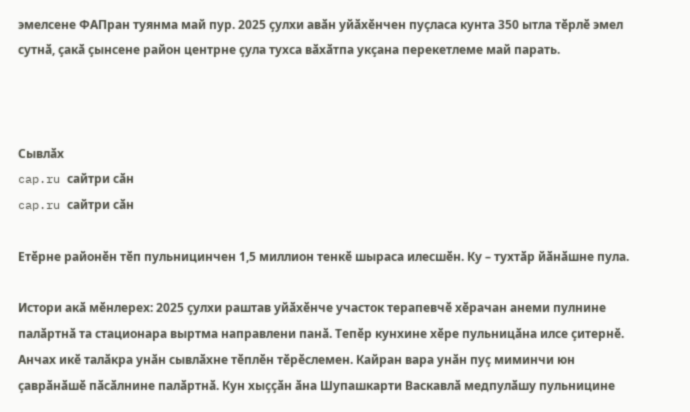эмелсене ФАПран туянма май пур. 2025 ҫулхи авӑн уйӑхӗнчен пуҫласа кунта 350 ытла тӗрлӗ эмел сутнӑ, ҫакӑ ҫынсене район центрне ҫула тухса вӑхӑтпа укҫана перекетлеме май парать.



Сывлӑх
cap.ru сайтри сӑн
cap.ru сайтри сӑн

Етӗрне районӗн тӗп пульницинчен 1,5 миллион тенкӗ шыраса илесшӗн. Ку – тухтӑр йӑнӑшне пула.

Истори акӑ мӗнлерех: 2025 ҫулхи раштав уйӑхӗнче участок терапевчӗ хӗрачан анеми пулнине палӑртнӑ та стационара выртма направлени панӑ. Тепӗр кунхине хӗре пульницӑна илсе ҫитернӗ. Анчах икӗ талӑкра унӑн сывлӑхне тӗплӗн тӗрӗслемен. Кайран вара унӑн пуҫ миминчи юн ҫаврӑнӑшӗ пӑсӑлнине палӑртнӑ. Кун хыҫҫӑн ӑна Шупашкарти Васкавлӑ медпулӑшу пульницине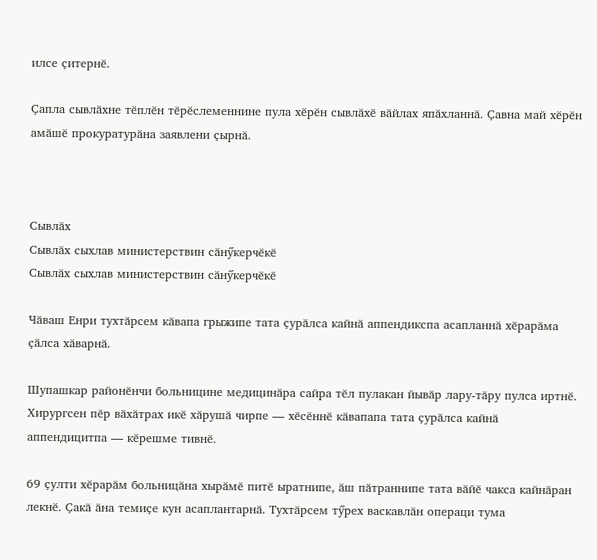илсе ҫитернӗ.

Ҫапла сывлӑхне тӗплӗн тӗрӗслеменнине пула хӗрӗн сывлӑхӗ вӑйлах япӑхланнӑ. Ҫавна май хӗрӗн амӑшӗ прокуратурӑна заявлени ҫырнӑ.



Сывлӑх
Сывлӑх сыхлав министерствин сӑнӳкерчӗкӗ
Сывлӑх сыхлав министерствин сӑнӳкерчӗкӗ

Чӑваш Енри тухтӑрсем кӑвапа грыжипе тата ҫурӑлса кайнӑ аппендикспа асапланнӑ хӗрарӑма ҫӑлса хӑварнӑ.

Шупашкар районӗнчи больницине медицинӑра сайра тӗл пулакан йывӑр лару-тӑру пулса иртнӗ. Хирургсен пӗр вӑхӑтрах икӗ хӑрушӑ чирпе — хӗсӗннӗ кӑвапапа тата ҫурӑлса кайнӑ аппендицитпа — кӗрешме тивнӗ.

69 ҫулти хӗрарӑм больницӑна хырӑмӗ питӗ ыратнипе, ӑш пӑтраннипе тата вӑйӗ чакса кайнӑран лекнӗ. Ҫакӑ ӑна темиҫе кун асаплантарнӑ. Тухтӑрсем тӳрех васкавлӑн операци тума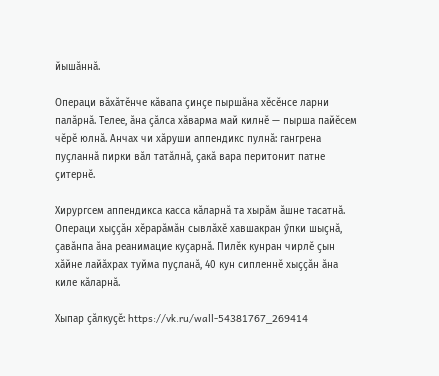йышӑннӑ.

Операци вӑхӑтӗнче кӑвапа ҫинҫе пыршӑна хӗсӗнсе ларни палӑрнӑ. Телее, ӑна ҫӑлса хӑварма май килнӗ — пырша пайӗсем чӗрӗ юлнӑ. Анчах чи хӑруши аппендикс пулнӑ: гангрена пуҫланнӑ пирки вӑл татӑлнӑ, ҫакӑ вара перитонит патне ҫитернӗ.

Хирургсем аппендикса касса кӑларнӑ та хырӑм ӑшне тасатнӑ. Операци хыҫҫӑн хӗрарӑмӑн сывлӑхӗ хавшакран ӳпки шыҫнӑ, ҫавӑнпа ӑна реанимацие куҫарнӑ. Пилӗк кунран чирлӗ ҫын хӑйне лайӑхрах туйма пуҫланӑ, 40 кун сипленнӗ хыҫҫӑн ӑна киле кӑларнӑ.

Хыпар ҫӑлкуҫӗ: https://vk.ru/wall-54381767_269414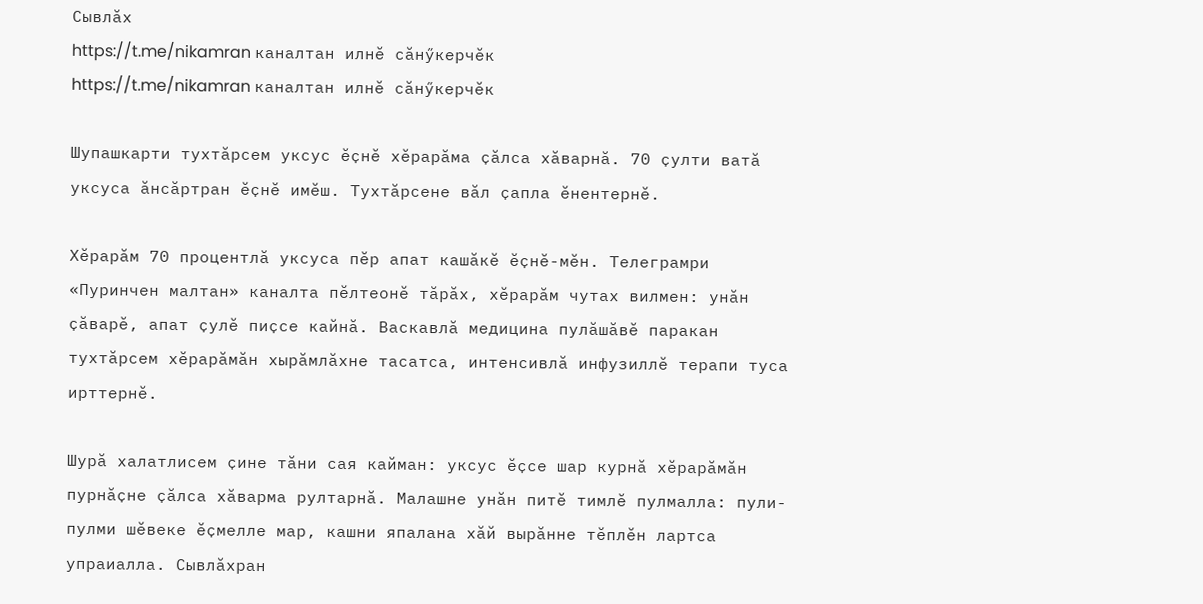Сывлӑх
https://t.me/nikamran каналтан илнӗ сӑнӳкерчӗк
https://t.me/nikamran каналтан илнӗ сӑнӳкерчӗк

Шупашкарти тухтӑрсем уксус ӗҫнӗ хӗрарӑма ҫӑлса хӑварнӑ. 70 ҫулти ватӑ уксуса ӑнсӑртран ӗҫнӗ имӗш. Тухтӑрсене вӑл ҫапла ӗнентернӗ.

Хӗрарӑм 70 процентлӑ уксуса пӗр апат кашӑкӗ ӗҫнӗ-мӗн. Телеграмри «Пуринчен малтан» каналта пӗлтеонӗ тӑрӑх, хӗрарӑм чутах вилмен: унӑн ҫӑварӗ, апат ҫулӗ пиҫсе кайнӑ. Васкавлӑ медицина пулӑшӑвӗ паракан тухтӑрсем хӗрарӑмӑн хырӑмлӑхне тасатса, интенсивлӑ инфузиллӗ терапи туса ирттернӗ.

Шурӑ халатлисем ҫине тӑни сая кайман: уксус ӗҫсе шар курнӑ хӗрарӑмӑн пурнӑҫне ҫӑлса хӑварма рултарнӑ. Малашне унӑн питӗ тимлӗ пулмалла: пули-пулми шӗвеке ӗҫмелле мар, кашни япалана хӑй вырӑнне тӗплӗн лартса упраиалла. Сывлӑхран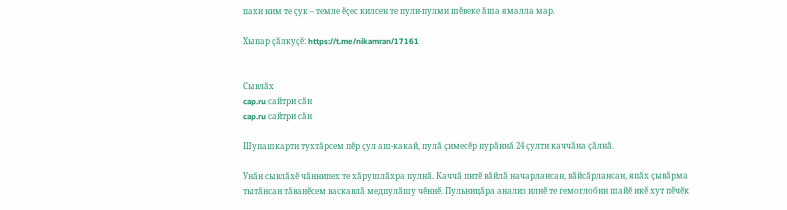пахи ним те ҫук – темле ӗҫес килсен те пули-пулми шӗвеке ӑша ямалла мар.

Хыпар ҫӑлкуҫӗ: https://t.me/nikamran/17161


Сывлӑх
cap.ru сайтри сӑн
cap.ru сайтри сӑн

Шупашкарти тухтӑрсем пӗр ҫул аш-какай, пулӑ ҫимесӗр пурӑннӑ 24 ҫулти каччӑна ҫӑлнӑ.

Унӑн сывлӑхӗ чӑннипех те хӑрушлӑхра пулнӑ. Каччӑ питӗ вӑйлӑ начарлансан, вӑйсӑрлансан, япӑх ҫывӑрма тытӑнсан тӑванӗсем васкавлӑ медпулӑшу чӗннӗ. Пульницӑра анализ илнӗ те гемоглобин шайӗ икӗ хут пӗчӗк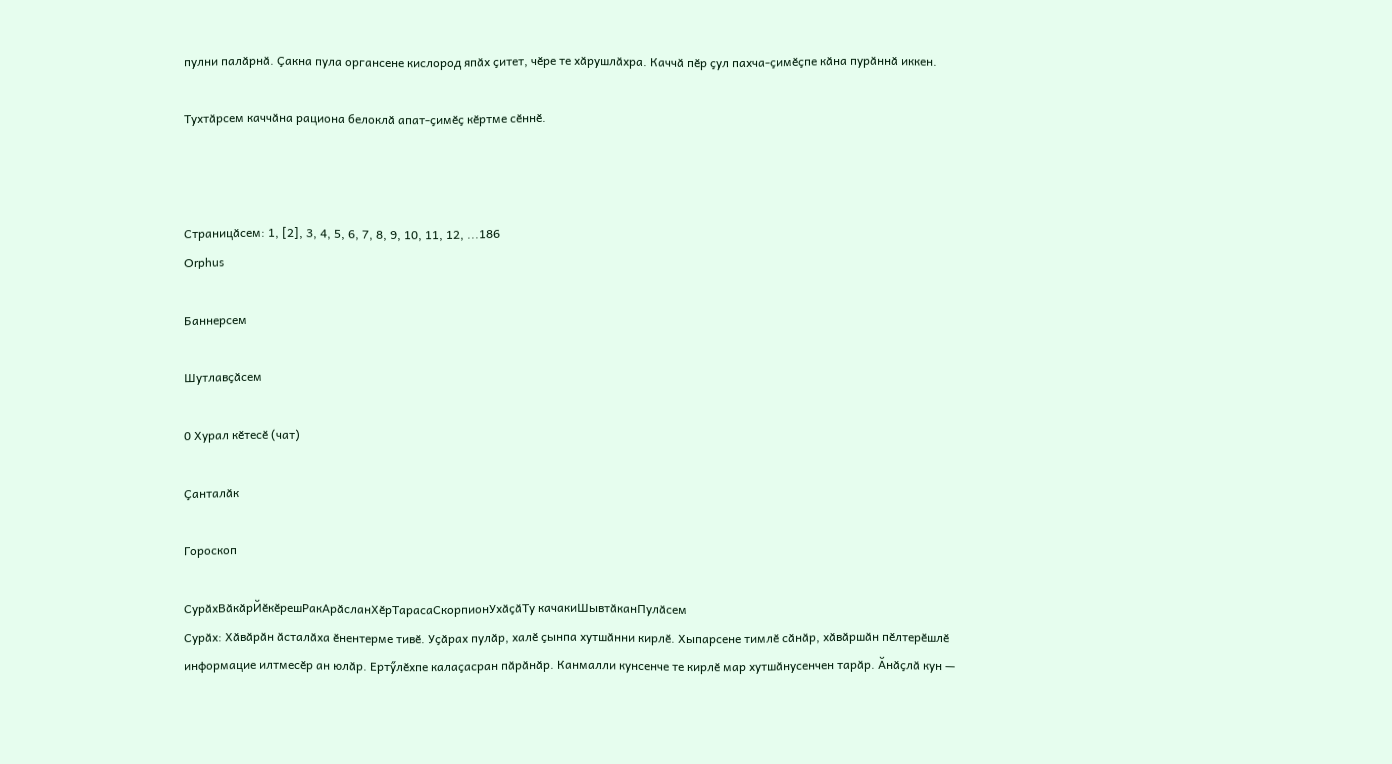пулни палӑрнӑ. Ҫакна пула органсене кислород япӑх ҫитет, чӗре те хӑрушлӑхра. Каччӑ пӗр ҫул пахча-ҫимӗҫпе кӑна пурӑннӑ иккен.

Тухтӑрсем каччӑна рациона белоклӑ апат-ҫимӗҫ кӗртме сӗннӗ.



Страницӑсем: 1, [2], 3, 4, 5, 6, 7, 8, 9, 10, 11, 12, ...186
Orphus

Баннерсем

Шутлавҫӑсем

0 Хурал кӗтесӗ (чат)

Ҫанталӑк

Гороскоп

СурӑхВӑкӑрЙӗкӗрешРакАрӑсланХӗрТарасаСкорпионУхӑҫӑТу качакиШывтӑканПулӑсем
Сурӑх: Хӑвӑрӑн ӑсталӑха ӗнентерме тивӗ. Уҫӑрах пулӑр, халӗ ҫынпа хутшӑнни кирлӗ. Хыпарсене тимлӗ сӑнӑр, хӑвӑршӑн пӗлтерӗшлӗ информацие илтмесӗр ан юлӑр. Ертӳлӗхпе калаҫасран пӑрӑнӑр. Канмалли кунсенче те кирлӗ мар хутшӑнусенчен тарӑр. Ӑнӑҫлӑ кун —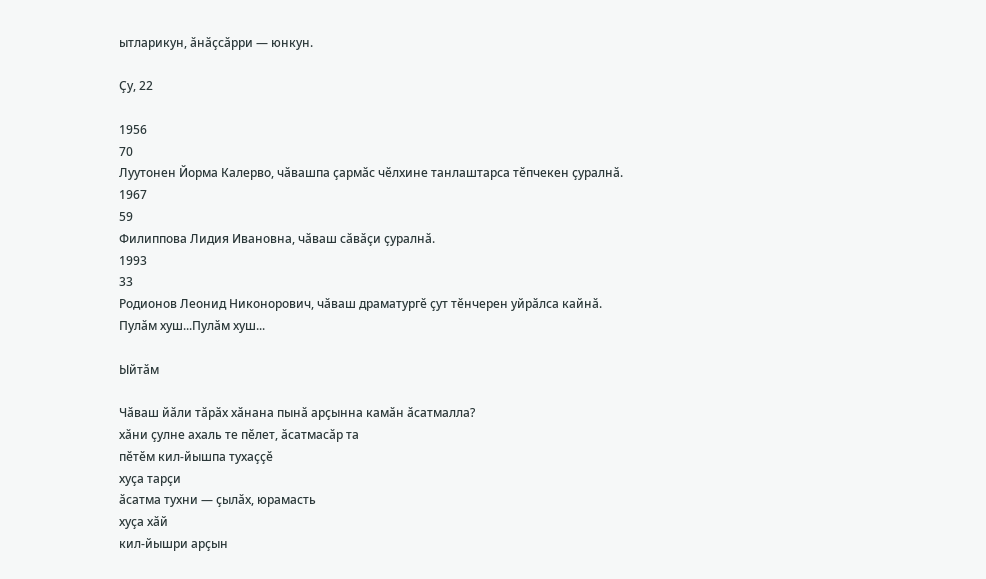ытларикун, ӑнӑҫсӑрри — юнкун.

Ҫу, 22

1956
70
Луутонен Йорма Калерво, чӑвашпа ҫармӑс чӗлхине танлаштарса тӗпчекен ҫуралнӑ.
1967
59
Филиппова Лидия Ивановна, чӑваш сӑвӑҫи ҫуралнӑ.
1993
33
Родионов Леонид Никонорович, чӑваш драматургӗ ҫут тӗнчерен уйрӑлса кайнӑ.
Пулӑм хуш...Пулӑм хуш...

Ыйтӑм

Чӑваш йӑли тӑрӑх хӑнана пынӑ арҫынна камӑн ӑсатмалла?
хӑни ҫулне ахаль те пӗлет, ӑсатмасӑр та
пӗтӗм кил-йышпа тухаҫҫӗ
хуҫа тарҫи
ӑсатма тухни — ҫылӑх, юрамасть
хуҫа хӑй
кил-йышри арҫын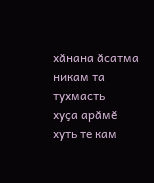хӑнана ӑсатма никам та тухмасть
хуҫа арӑмӗ
хуть те кам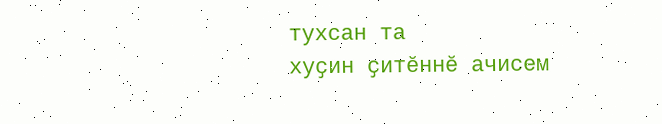тухсан та
хуҫин ҫитӗннӗ ачисем